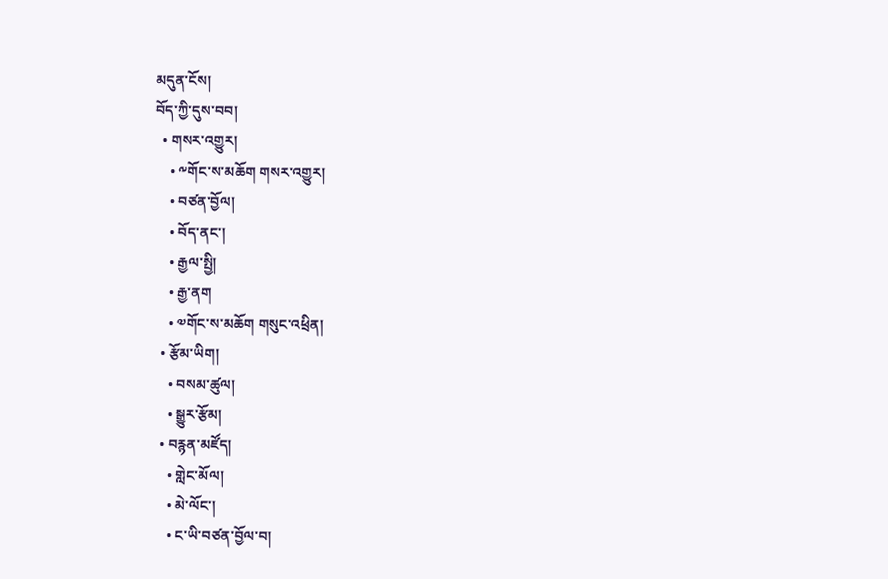མདུན་ངོས།
བོད་ཀྱི་དུས་བབ།
  • གསར་འགྱུར།
    • ༸གོང་ས་མཆོག གསར་འགྱུར།
    • བཙན་བྱོལ།
    • བོད་ནང་།
    • རྒྱལ་སྤྱི།
    • རྒྱ་ནག
    • ༧གོང་ས་མཆོག གསུང་འཕྲིན།
  • རྩོམ་ཡིག།
    • བསམ་ཚུལ།
    • སྒྱུར་རྩོམ།
  • བརྙན་མཛོད།
    • གླེང་མོལ།
    • མེ་ལོང་།
    • ང་ཡི་བཙན་བྱོལ་བ།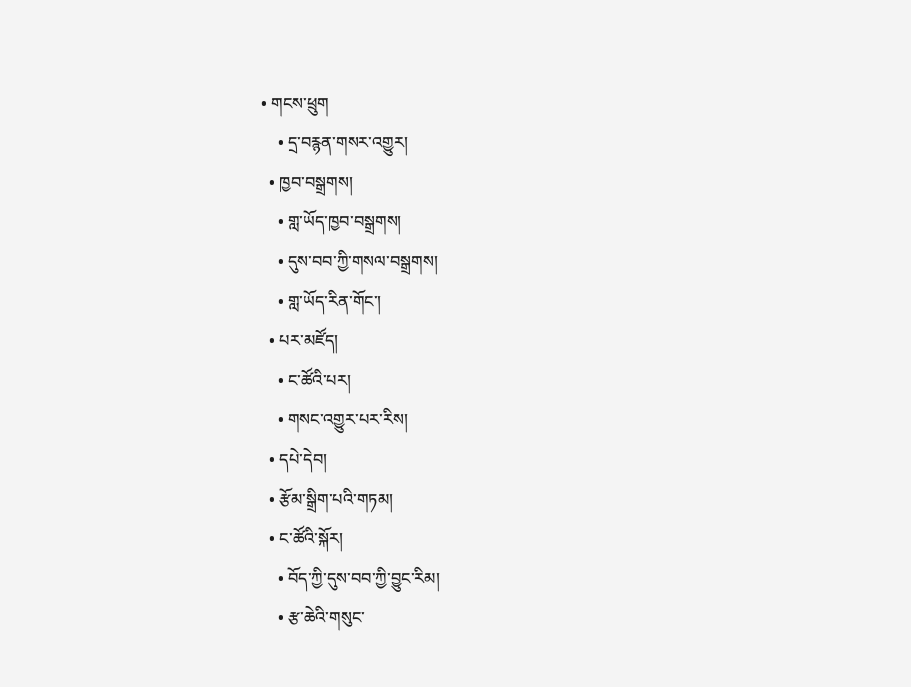• གངས་ཕྲུག
    • དྲ་བརྙན་གསར་འགྱུར།
  • ཁྱབ་བསྒྲགས།
    • གླ་ཡོད་ཁྱབ་བསྒྲགས།
    • དུས་བབ་ཀྱི་གསལ་བསྒྲགས།
    • གླ་ཡོད་རིན་གོང་།
  • པར་མཛོད།
    • ང་ཚོའི་པར།
    • གསང་འགྱུར་པར་རིས།
  • དཔེ་དེབ།
  • རྩོམ་སྒྲིག་པའི་གཏམ།
  • ང་ཚོའི་སྐོར།
    • བོད་ཀྱི་དུས་བབ་ཀྱི་བྱུང་རིམ།
    • རྩ་ཆེའི་གསུང་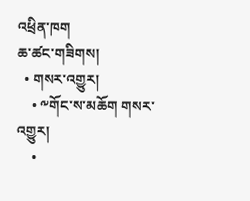འཕྲིན་ཁག
ཆ་ཚང་གཟིགས།
  • གསར་འགྱུར།
    • ༸གོང་ས་མཆོག གསར་འགྱུར།
    •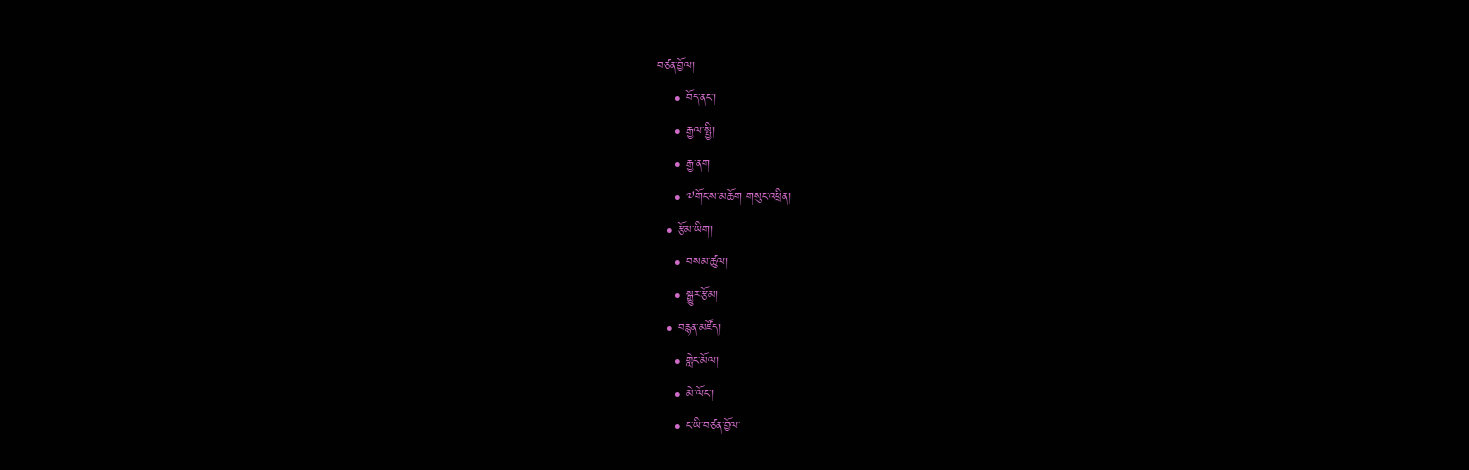བཙན་བྱོལ།
    • བོད་ནང་།
    • རྒྱལ་སྤྱི།
    • རྒྱ་ནག
    • ༧གོང་ས་མཆོག གསུང་འཕྲིན།
  • རྩོམ་ཡིག།
    • བསམ་ཚུལ།
    • སྒྱུར་རྩོམ།
  • བརྙན་མཛོད།
    • གླེང་མོལ།
    • མེ་ལོང་།
    • ང་ཡི་བཙན་བྱོལ་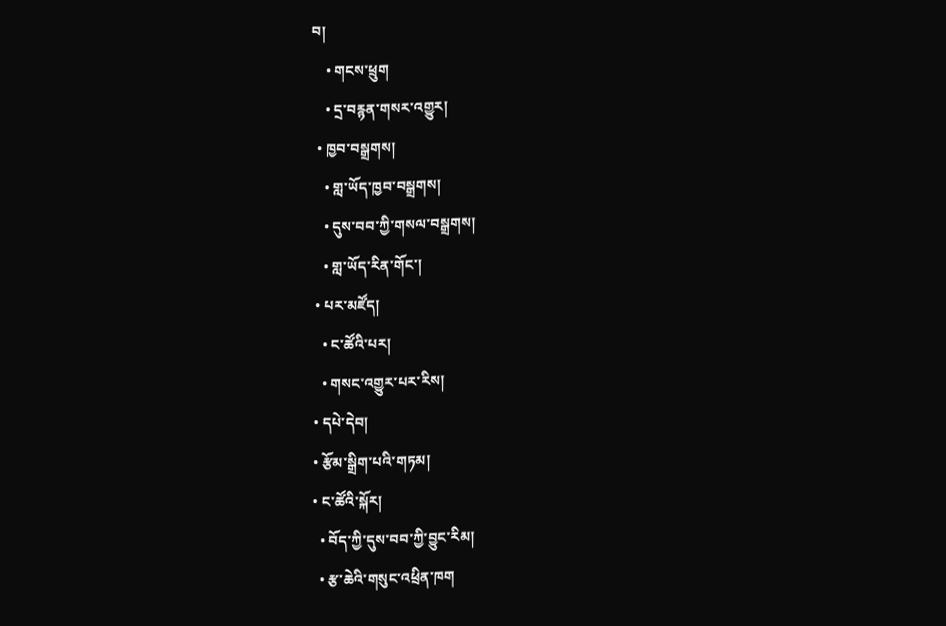བ།
    • གངས་ཕྲུག
    • དྲ་བརྙན་གསར་འགྱུར།
  • ཁྱབ་བསྒྲགས།
    • གླ་ཡོད་ཁྱབ་བསྒྲགས།
    • དུས་བབ་ཀྱི་གསལ་བསྒྲགས།
    • གླ་ཡོད་རིན་གོང་།
  • པར་མཛོད།
    • ང་ཚོའི་པར།
    • གསང་འགྱུར་པར་རིས།
  • དཔེ་དེབ།
  • རྩོམ་སྒྲིག་པའི་གཏམ།
  • ང་ཚོའི་སྐོར།
    • བོད་ཀྱི་དུས་བབ་ཀྱི་བྱུང་རིམ།
    • རྩ་ཆེའི་གསུང་འཕྲིན་ཁག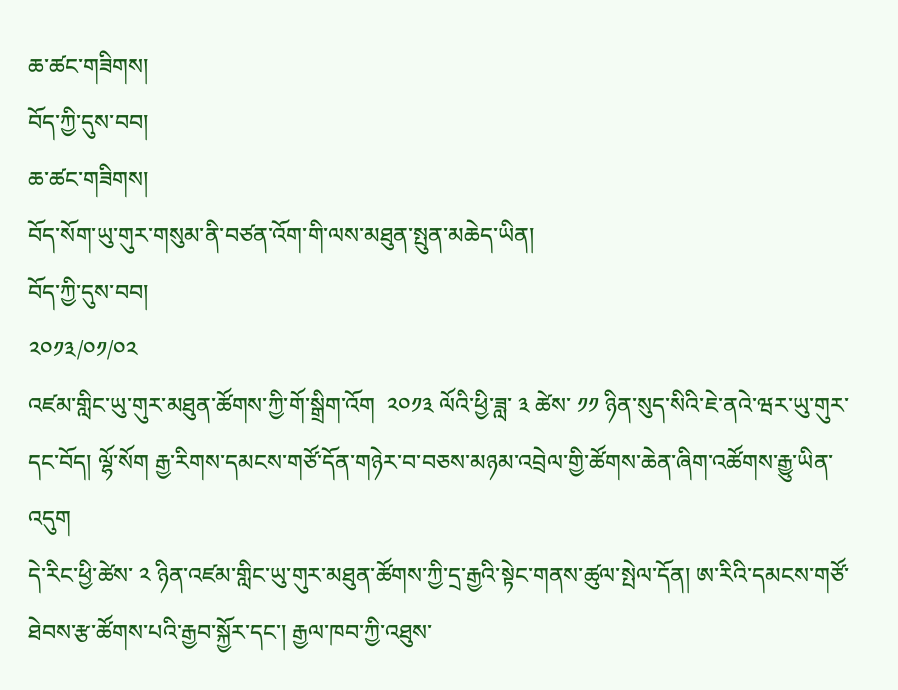ཆ་ཚང་གཟིགས།
བོད་ཀྱི་དུས་བབ།
ཆ་ཚང་གཟིགས།
བོད་སོག་ཡུ་གུར་གསུམ་ནི་བཙན་འོག་གི་ལས་མཐུན་སྤུན་མཆེད་ཡིན།
བོད་ཀྱི་དུས་བབ།
༢༠༡༣/༠༡/༠༢
འཛམ་གླིང་ཡུ་གུར་མཐུན་ཚོགས་ཀྱི་གོ་སྒྲིག་འོག  ༢༠༡༣ ལོའི་ཕྱི་ཟླ་ ༣ ཚེས་ ༡༡ ཉིན་སུད་སིའི་ཇེ་ནའེ་ཝར་ཡུ་གུར་དང་བོད། ལྷོ་སོག རྒྱ་རིགས་དམངས་གཙོ་དོན་གཉེར་བ་བཅས་མཉམ་འབྲེལ་གྱི་ཚོགས་ཆེན་ཞིག་འཚོགས་རྒྱུ་ཡིན་འདུག
དེ་རིང་ཕྱི་ཚེས་ ༢ ཉིན་འཛམ་གླིང་ཡུ་གུར་མཐུན་ཚོགས་ཀྱི་དྲ་རྒྱའི་སྟེང་གནས་ཚུལ་སྤེལ་དོན། ཨ་རིའི་དམངས་གཙོ་ཐེབས་རྩ་ཚོགས་པའི་རྒྱབ་སྐྱོར་དང་། རྒྱལ་ཁབ་ཀྱི་འཐུས་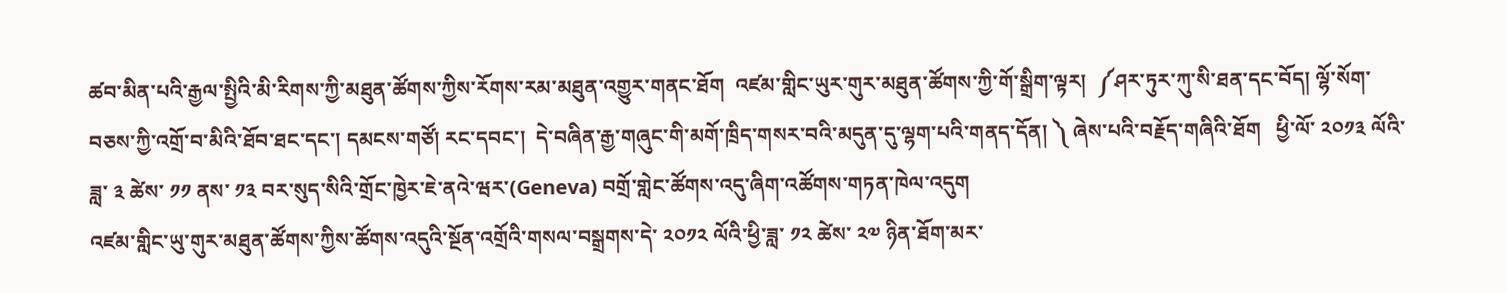ཚབ་མིན་པའི་རྒྱལ་སྤྱིའི་མི་རིགས་ཀྱི་མཐུན་ཚོགས་ཀྱིས་རོགས་རམ་མཐུན་འགྱུར་གནང་ཐོག  འཛམ་གླིང་ཡུར་གུར་མཐུན་ཚོགས་ཀྱི་གོ་སྒྲིག་ལྟར།  ༼ཤར་ཏུར་ཀུ་སི་ཐན་དང་བོད། ལྷོ་སོག་བཅས་ཀྱི་འགྲོ་བ་མིའི་ཐོབ་ཐང་དང་། དམངས་གཙོ། རང་དབང་།  དེ་བཞིན་རྒྱ་གཞུང་གི་མགོ་ཁྲིད་གསར་བའི་མདུན་དུ་ལྷག་པའི་གནད་དོན། ༽ ཞེས་པའི་བརྗོད་གཞིའི་ཐོག   ཕྱི་ལོ་ ༢༠༡༣ ལོའི་ཟླ་ ༣ ཚེས་ ༡༡ ནས་ ༡༣ བར་སུད་སིའི་གྲོང་ཁྱེར་ཇེ་ནའེ་ཝར་(Geneva) བགྲོ་གླེང་ཚོགས་འདུ་ཞིག་འཚོགས་གཏན་ཁེལ་འདུག
འཛམ་གླིང་ཡུ་གུར་མཐུན་ཚོགས་ཀྱིས་ཚོགས་འདུའི་སྔོན་འགྲོའི་གསལ་བསྒྲགས་དེ་ ༢༠༡༢ ལོའི་ཕྱི་ཟླ་ ༡༢ ཚེས་ ༢༧ ཉིན་ཐོག་མར་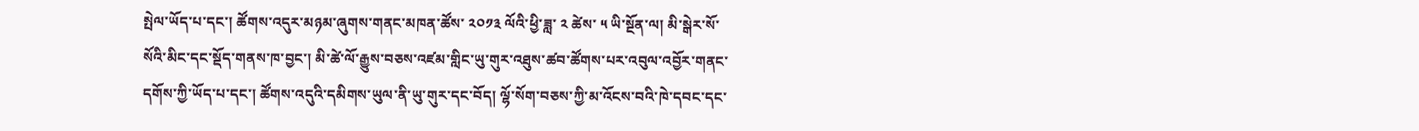སྤེལ་ཡོད་པ་དང་། ཚོགས་འདུར་མཉམ་ཞུགས་གནང་མཁན་ཚོས་ ༢༠༡༣ ལོའི་ཕྱི་ཟླ་ ༢ ཚེས་ ༥ ཡི་སྔོན་ལ། མི་སྒེར་སོ་སོའི་མིང་དང་སྡོད་གནས་ཁ་བྱང་། མི་ཚེ་ལོ་རྒྱུས་བཅས་འཛམ་གླིང་ཡུ་གུར་འཐུས་ཚབ་ཚོགས་པར་འབུལ་འབྱོར་གནང་དགོས་ཀྱི་ཡོད་པ་དང་། ཚོགས་འདུའི་དམིགས་ཡུལ་ནི་ཡུ་གུར་དང་བོད། ལྷོ་སོག་བཅས་ཀྱི་མ་འོངས་བའི་ཁེ་དབང་དང་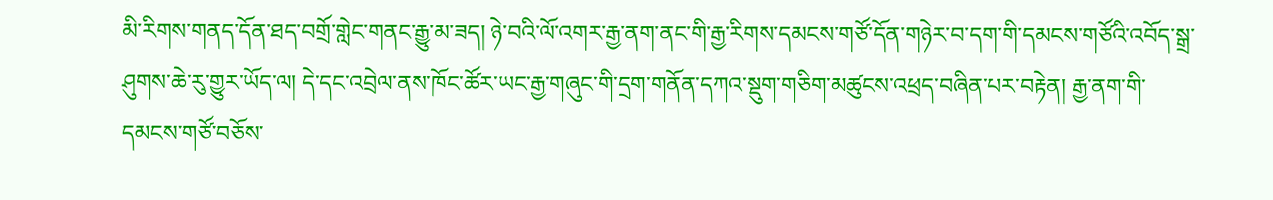མི་རིགས་གནད་དོན་ཐད་བགྲོ་གླེང་གནང་རྒྱུ་མ་ཟད། ཉེ་བའི་ལོ་འགར་རྒྱ་ནག་ནང་གི་རྒྱ་རིགས་དམངས་གཙོ་དོན་གཉེར་བ་དག་གི་དམངས་གཙོའི་འབོད་སྒྲ་ཤུགས་ཆེ་རུ་གྱུར་ཡོད་ལ། དེ་དང་འབྲེལ་ནས་ཁོང་ཚོར་ཡང་རྒྱ་གཞུང་གི་དྲག་གནོན་དཀའ་སྡུག་གཅིག་མཚུངས་འཕྲད་བཞིན་པར་བརྟེན། རྒྱ་ནག་གི་དམངས་གཙོ་བཅོས་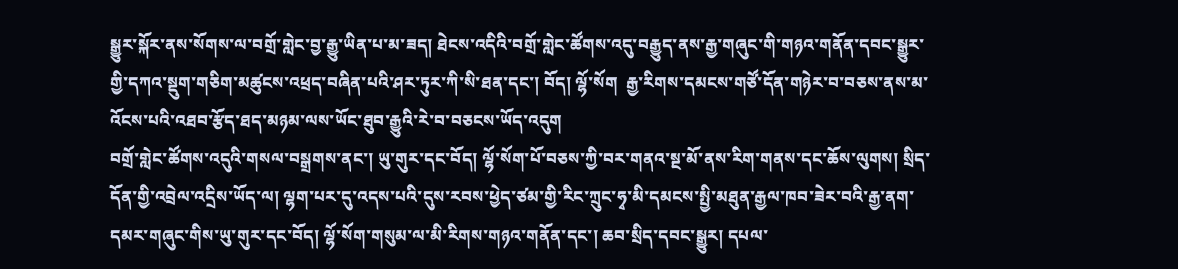སྒྱུར་སྐོར་ནས་སོགས་ལ་བགྲོ་གླེང་བྱ་རྒྱུ་ཡིན་པ་མ་ཟད། ཐེངས་འདིའི་བགྲོ་གླེང་ཚོགས་འདུ་བརྒྱུད་ནས་རྒྱ་གཞུང་གི་གཉའ་གནོན་དབང་སྒྱུར་གྱི་དཀའ་སྡུག་གཅིག་མཚུངས་འཕྲད་བཞིན་པའི་ཤར་ཏུར་ཀི་སི་ཐན་དང་། བོད། ལྷོ་སོག  རྒྱ་རིགས་དམངས་གཙོ་དོན་གཉེར་བ་བཅས་ནས་མ་འོངས་པའི་འཐབ་རྩོད་ཐད་མཉམ་ལས་ཡོང་ཐུབ་རྒྱུའི་རེ་བ་བཅངས་ཡོད་འདུག
བགྲོ་གླེང་ཚོགས་འདུའི་གསལ་བསྒྲགས་ནང་། ཡུ་གུར་དང་བོད། ལྷོ་སོག་པོ་བཅས་ཀྱི་བར་གནའ་སྔ་མོ་ནས་རིག་གནས་དང་ཆོས་ལུགས། སྲིད་དོན་གྱི་འབྲེལ་འདྲིས་ཡོད་ལ། ལྷག་པར་དུ་འདས་པའི་དུས་རབས་ཕྱེད་ཙམ་གྱི་རིང་ཀྲུང་ཧྭ་མི་དམངས་སྤྱི་མཐུན་རྒྱལ་ཁབ་ཟེར་བའི་རྒྱ་ནག་དམར་གཞུང་གིས་ཡུ་གུར་དང་བོད། ལྷོ་སོག་གསུམ་ལ་མི་རིགས་གཉའ་གནོན་དང་། ཆབ་སྲིད་དབང་སྒྱུར། དཔལ་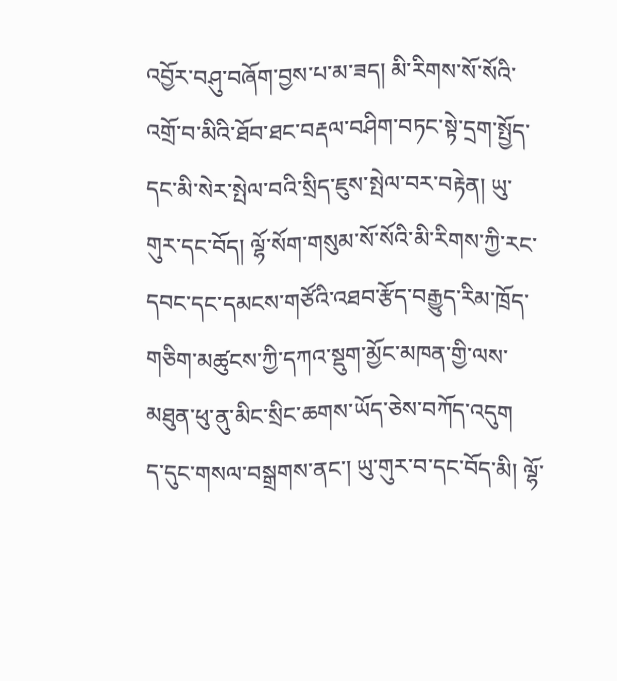འབྱོར་བཤུ་བཞོག་བྱས་པ་མ་ཟད། མི་རིགས་སོ་སོའི་འགྲོ་བ་མིའི་ཐོབ་ཐང་བརྡལ་བཤིག་བཏང་སྟེ་དྲག་སྤྱོད་དང་མི་སེར་སྤེལ་བའི་སྲིད་ཇུས་སྤེལ་བར་བརྟེན། ཡུ་གུར་དང་བོད། ལྷོ་སོག་གསུམ་སོ་སོའི་མི་རིགས་ཀྱི་རང་དབང་དང་དམངས་གཙོའི་འཐབ་རྩོད་བརྒྱུད་རིམ་ཁྲོད་གཅིག་མཚུངས་ཀྱི་དཀའ་སྡུག་མྱོང་མཁན་གྱི་ལས་མཐུན་ཕུ་ནུ་མིང་སྲིང་ཆགས་ཡོད་ཅེས་བཀོད་འདུག
ད་དུང་གསལ་བསྒྲགས་ནང་། ཡུ་གུར་བ་དང་བོད་མི། ལྷོ་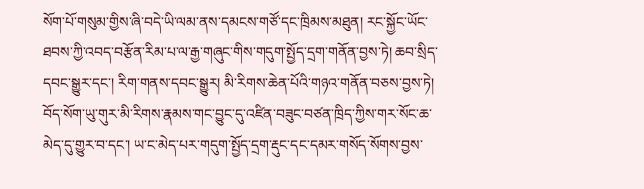སོག་པོ་གསུམ་གྱིས་ཞི་བདེ་ཡི་ལམ་ནས་དམངས་གཙོ་དང་ཁྲིམས་མཐུན། རང་སྐྱོང་ཡོང་ཐབས་ཀྱི་འབད་བརྩོན་རིམ་པ་ལ་རྒྱ་གཞུང་གིས་གདུག་སྤྱོད་དྲག་གནོན་བྱས་ཏེ། ཆབ་སྲིད་དབང་སྒྱུར་དང་། རིག་གནས་དབང་སྒྱུར། མི་རིགས་ཆེན་པོའི་གཉའ་གནོན་བཅས་བྱས་ཏེ། བོད་སོག་ཡུ་གུར་མི་རིགས་རྣམས་གང་བྱུང་དུ་འཛིན་བཟུང་བཙན་ཁྲིད་ཀྱིས་གར་སོང་ཆ་མེད་དུ་གྱུར་བ་དང་། ཡ་ང་མེད་པར་གདུག་སྤྱོད་དྲག་རྡུང་དང་དམར་གསོད་སོགས་བྱས་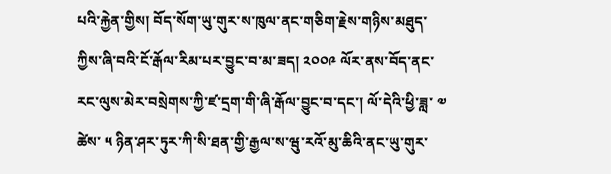པའི་རྐྱེན་གྱིས། བོད་སོག་ཡུ་གུར་ས་ཁུལ་ནང་གཅིག་རྗེས་གཉིས་མཐུད་ཀྱིས་ཞི་བའི་ངོ་རྒོལ་རིམ་པར་བྱུང་བ་མ་ཟད། ༢༠༠༩ ལོར་ནས་བོད་ནང་རང་ལུས་མེར་བསྲེགས་ཀྱི་ཛ་དྲག་གི་ཞི་རྒོལ་བྱུང་བ་དང་། ལོ་དེའི་ཕྱི་ཟླ་ ༧ ཚེས་ ༥ ཉིན་ཤར་ཏུར་ཀི་སི་ཐན་གྱི་རྒྱལ་ས་ཝུ་རའོ་མུ་ཆིའི་ནང་ཡུ་གུར་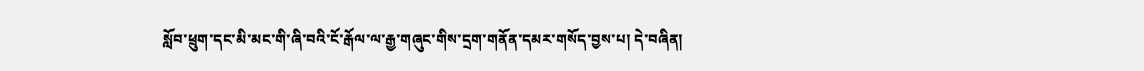སློབ་ཕྲུག་དང་མི་མང་གི་ཞི་བའི་ངོ་རྒོལ་ལ་རྒྱ་གཞུང་གིས་དྲག་གནོན་དམར་གསོད་བྱས་པ། དེ་བཞིན།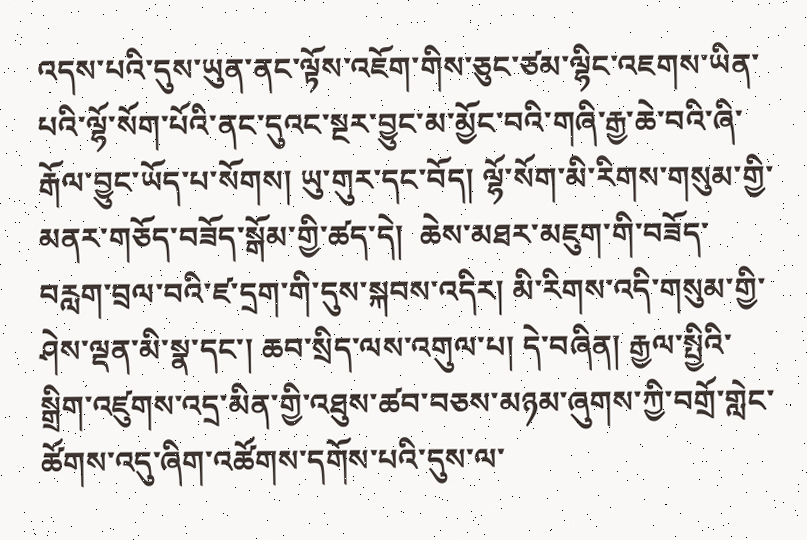འདས་པའི་དུས་ཡུན་ནང་ལྟོས་འཇོག་གིས་ཅུང་ཙམ་ལྷིང་འཇགས་ཡིན་པའི་ལྷོ་སོག་པོའི་ནང་དུའང་སྔར་བྱུང་མ་མྱོང་བའི་གཞི་རྒྱ་ཆེ་བའི་ཞི་རྒོལ་བྱུང་ཡོད་པ་སོགས། ཡུ་གུར་དང་བོད། ལྷོ་སོག་མི་རིགས་གསུམ་གྱི་མནར་གཅོད་བཟོད་སྒོམ་གྱི་ཚད་དེ།  ཆེས་མཐར་མཇུག་གི་བཟོད་བརླག་བྲལ་བའི་ཛ་དྲག་གི་དུས་སྐབས་འདིར། མི་རིགས་འདི་གསུམ་གྱི་ཤེས་ལྡན་མི་སྣ་དང་། ཆབ་སྲིད་ལས་འགུལ་པ། དེ་བཞིན། རྒྱལ་སྤྱིའི་སྒྲིག་འཛུགས་འདྲ་མིན་གྱི་འཐུས་ཚབ་བཅས་མཉམ་ཞུགས་ཀྱི་བགྲོ་གླེང་ཚོགས་འདུ་ཞིག་འཚོགས་དགོས་པའི་དུས་ལ་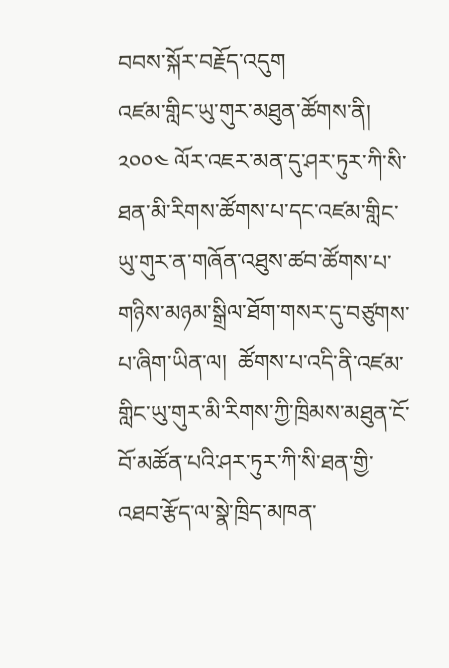བབས་སྐོར་བརྗོད་འདུག
འཛམ་གླིང་ཡུ་གུར་མཐུན་ཚོགས་ནི།  ༢༠༠༤ ལོར་འཇར་མན་དུ་ཤར་ཏུར་ཀི་སི་ཐན་མི་རིགས་ཚོགས་པ་དང་འཛམ་གླིང་ཡུ་གུར་ན་གཞོན་འཐུས་ཚབ་ཚོགས་པ་གཉིས་མཉམ་སྒྲིལ་ཐོག་གསར་དུ་བཙུགས་པ་ཞིག་ཡིན་ལ།  ཚོགས་པ་འདི་ནི་འཛམ་གླིང་ཡུ་གུར་མི་རིགས་ཀྱི་ཁྲིམས་མཐུན་ངོ་བོ་མཚོན་པའི་ཤར་ཏུར་ཀི་སི་ཐན་གྱི་འཐབ་རྩོད་ལ་སྣེ་ཁྲིད་མཁན་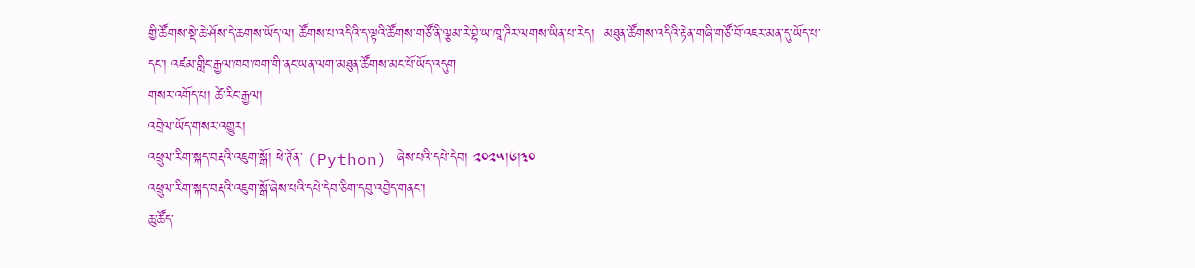གྱི་ཚོགས་སྡེ་ཆེ་ཤོས་དེ་ཆགས་ཡོད་ལ། ཚོགས་པ་འདིའི་ད་ལྟའི་ཚོགས་གཙོ་ནི་ལྕམ་རེ་བྷེ་ཡ་ཁཱ་ཌིར་ལགས་ཡིན་པ་རེད།  མཐུན་ཚོགས་འདིའི་རྟེན་གཞི་གཙོ་བོ་འཇར་མན་དུ་ཡོད་པ་དང་། འཛམ་གླིང་རྒྱལ་ཁབ་ཁག་གི་ནང་ཡན་ལག་མཐུན་ཚོགས་མང་པོ་ཡོད་འདུག
གསར་འགོད་པ། ཚེ་རིང་རྒྱལ།
འབྲེལ་ཡོད་གསར་འགྱུར།
འཕྲུལ་རིག་སྐད་བརྡའི་འཇུག་སྒོ། ཕེ་ཊོན་ (Python) ཞེས་པའི་དཔེ་དེབ། ༢༠༢༥།༦།༣༠
འཕྲུལ་རིག་སྐད་བརྡའི་འཇུག་སྒོ་ཞེས་པའི་དཔེ་དེབ་ཅིག་དབུ་འབྱེད་གནང་།
ཆུ་ཚོད་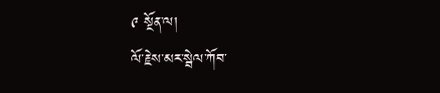༩ སྔོན་ལ།
ལོ་རྗེས་མར་སྦེལ་ཀོབ་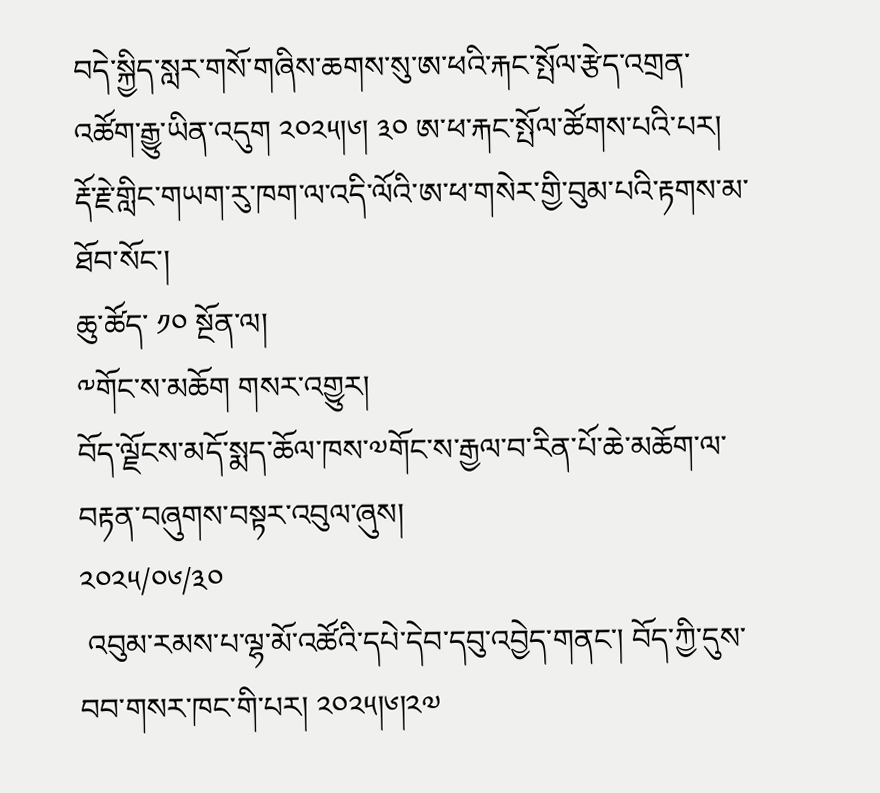བདེ་སྐྱིད་སླར་གསོ་གཞིས་ཆགས་སུ་ཨ་ཕའི་རྐང་སྤོལ་རྩེད་འགྲན་འཚོག་རྒྱུ་ཡིན་འདུག ༢༠༢༥།༦། ༣༠ ཨ་ཕ་རྐང་སྤོལ་ཚོགས་པའི་པར།
རྡོ་རྗེ་གླིང་གཡག་རུ་ཁག་ལ་འདི་ལོའི་ཨ་ཕ་གསེར་གྱི་བུམ་པའི་རྟགས་མ་ཐོབ་སོང་།
ཆུ་ཚོད་ ༡༠ སྔོན་ལ།
༸གོང་ས་མཆོག གསར་འགྱུར།
བོད་ལྗོངས་མདོ་སྨད་ཆོལ་ཁས་༧གོང་ས་རྒྱལ་བ་རིན་པོ་ཆེ་མཆོག་ལ་བརྟན་བཞུགས་བསྟར་འབུལ་ཞུས།
༢༠༢༥/༠༦/༣༠
 འབུམ་རམས་པ་ལྷ་མོ་འཚོའི་དཔེ་དེབ་དབུ་འབྱེད་གནང་། བོད་ཀྱི་དུས་བབ་གསར་ཁང་གི་པར། ༢༠༢༥།༦།༢༧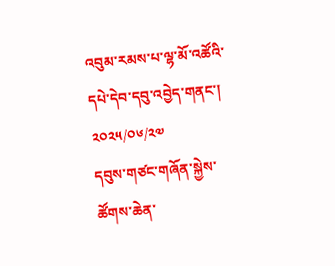འབུམ་རམས་པ་ལྷ་མོ་འཚོའི་དཔེ་དེབ་དབུ་འབྱེད་གནང་།
༢༠༢༥/༠༦/༢༧
དབུས་གཙང་གཞོན་སྐྱེས་ཚོགས་ཆེན་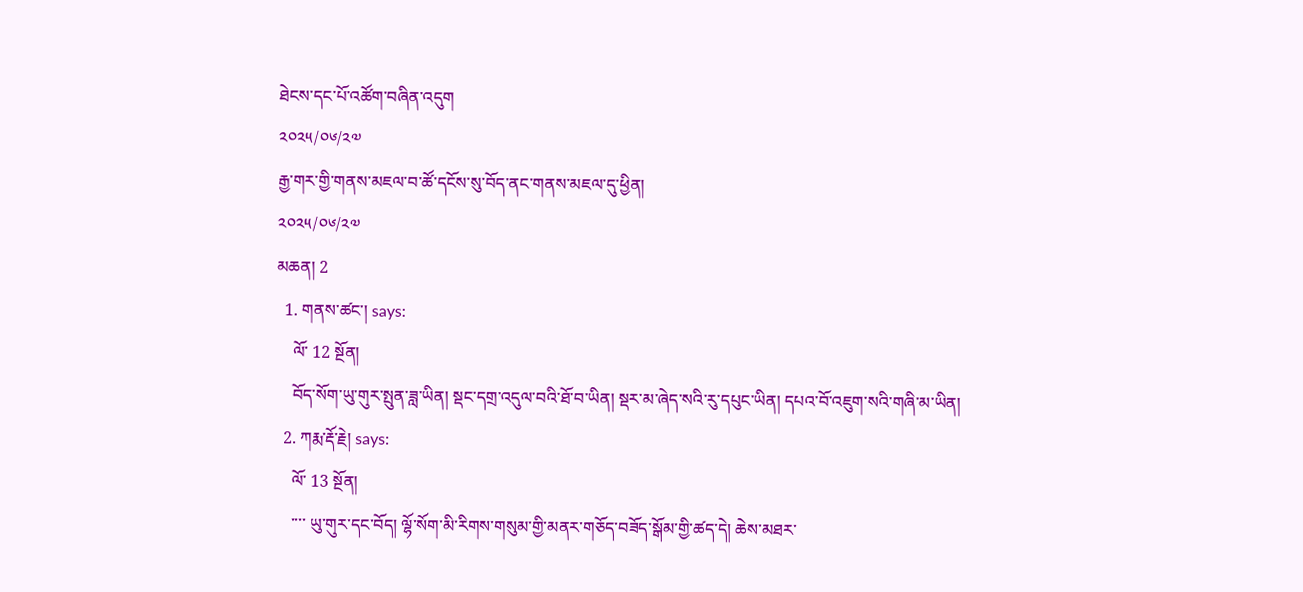ཐེངས་དང་པོ་འཚོག་བཞིན་འདུག
༢༠༢༥/༠༦/༢༧
རྒྱ་གར་གྱི་གནས་མཇལ་བ་ཚོ་དངོས་སུ་བོད་ནང་གནས་མཇལ་དུ་ཕྱིན།
༢༠༢༥/༠༦/༢༧
མཆན། 2
  1. གནས་ཚང་། says:
    ལོ་ 12 སྔོན།
    བོད་སོག་ཡུ་གུར་སྤུན་ཟླ་ཡིན། སྡང་དགྲ་འདུལ་བའི་ཐོ་བ་ཡིན། སྡར་མ་ཞེད་སའི་རུ་དཔུང་ཡིན། དཔའ་བོ་འཇུག་སའི་གཞི་མ་ཡིན།
  2. ཀརྨ་རྡོ་རྗེ། says:
    ལོ་ 13 སྔོན།
    ་་་་ ཡུ་གུར་དང་བོད། ལྷོ་སོག་མི་རིགས་གསུམ་གྱི་མནར་གཅོད་བཟོད་སྒོམ་གྱི་ཚད་དེ། ཆེས་མཐར་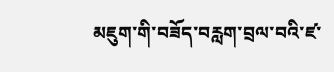མཇུག་གི་བཟོད་བརླག་བྲལ་བའི་ཛ་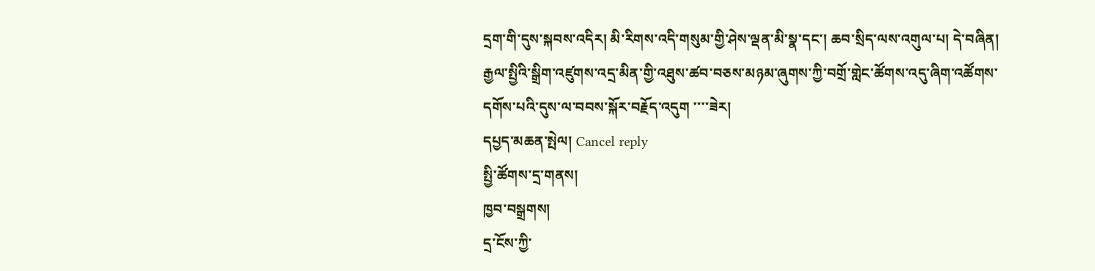དྲག་གི་དུས་སྐབས་འདིར། མི་རིགས་འདི་གསུམ་གྱི་ཤེས་ལྡན་མི་སྣ་དང་། ཆབ་སྲིད་ལས་འགུལ་པ། དེ་བཞིན། རྒྱལ་སྤྱིའི་སྒྲིག་འཛུགས་འདྲ་མིན་གྱི་འཐུས་ཚབ་བཅས་མཉམ་ཞུགས་ཀྱི་བགྲོ་གླེང་ཚོགས་འདུ་ཞིག་འཚོགས་དགོས་པའི་དུས་ལ་བབས་སྐོར་བརྗོད་འདུག ་་་་ཟེར།
དཔྱད་མཆན་སྤེལ། Cancel reply
སྤྱི་ཚོགས་དྲ་གནས།
ཁྱབ་བསྒྲགས།
དྲ་ངོས་ཀྱི་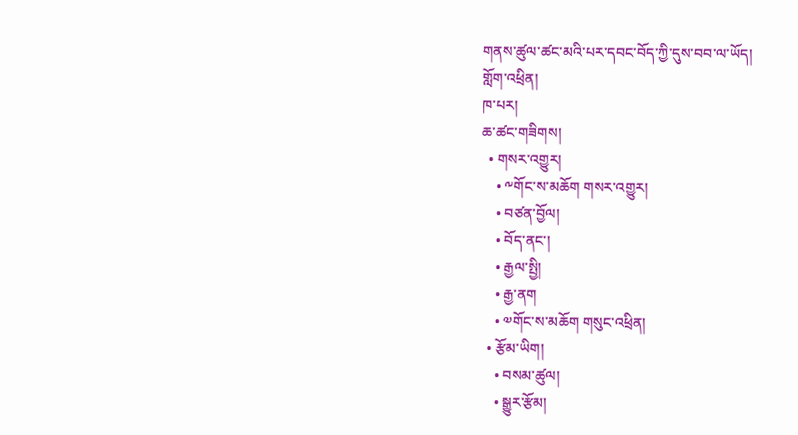གནས་ཚུལ་ཚང་མའི་པར་དབང་བོད་ཀྱི་དུས་བབ་ལ་ཡོད།
གློག་འཕྲིན།
ཁ་པར།
ཆ་ཚང་གཟིགས།
  • གསར་འགྱུར།
    • ༸གོང་ས་མཆོག གསར་འགྱུར།
    • བཙན་བྱོལ།
    • བོད་ནང་།
    • རྒྱལ་སྤྱི།
    • རྒྱ་ནག
    • ༧གོང་ས་མཆོག གསུང་འཕྲིན།
  • རྩོམ་ཡིག།
    • བསམ་ཚུལ།
    • སྒྱུར་རྩོམ།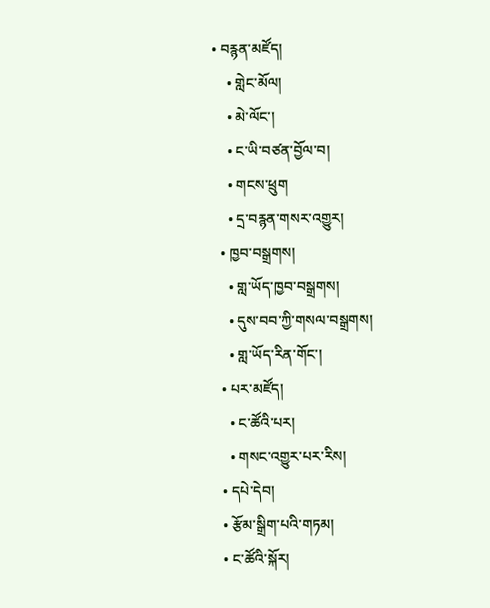• བརྙན་མཛོད།
    • གླེང་མོལ།
    • མེ་ལོང་།
    • ང་ཡི་བཙན་བྱོལ་བ།
    • གངས་ཕྲུག
    • དྲ་བརྙན་གསར་འགྱུར།
  • ཁྱབ་བསྒྲགས།
    • གླ་ཡོད་ཁྱབ་བསྒྲགས།
    • དུས་བབ་ཀྱི་གསལ་བསྒྲགས།
    • གླ་ཡོད་རིན་གོང་།
  • པར་མཛོད།
    • ང་ཚོའི་པར།
    • གསང་འགྱུར་པར་རིས།
  • དཔེ་དེབ།
  • རྩོམ་སྒྲིག་པའི་གཏམ།
  • ང་ཚོའི་སྐོར།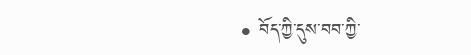• བོད་ཀྱི་དུས་བབ་ཀྱི་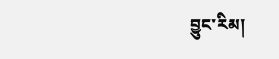བྱུང་རིམ།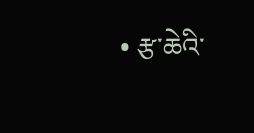• རྩ་ཆེའི་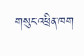གསུང་འཕྲིན་ཁག